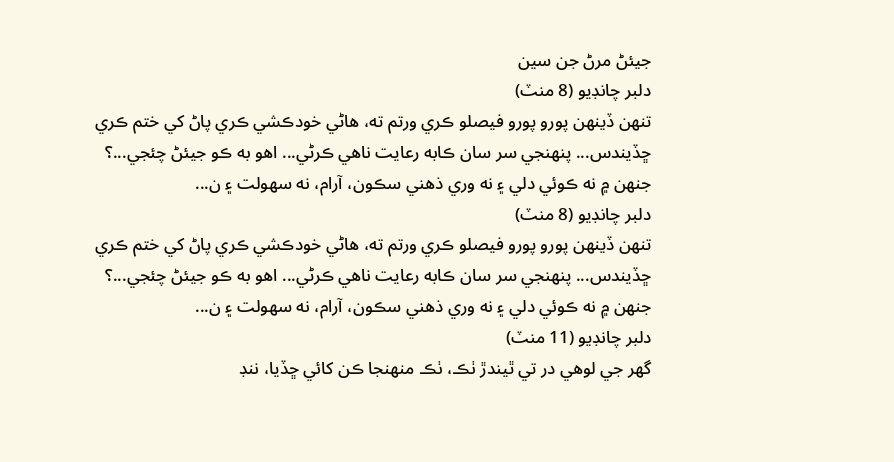جيئڻ مرڻ جن سين
دلبر چانڊيو (8 منٽ)
تنهن ڏينهن پورو پورو فيصلو ڪري ورتم ته، هاڻي خودڪشي ڪري پاڻ کي ختم ڪري ڇڏيندس... پنهنجي سر سان ڪابه رعايت ناهي ڪرڻي... اهو به ڪو جيئڻ چئجي...؟ جنهن ۾ نه ڪوئي دلي ۽ نه وري ذهني سڪون، آرام، نه سهولت ۽ ن...
دلبر چانڊيو (8 منٽ)
تنهن ڏينهن پورو پورو فيصلو ڪري ورتم ته، هاڻي خودڪشي ڪري پاڻ کي ختم ڪري ڇڏيندس... پنهنجي سر سان ڪابه رعايت ناهي ڪرڻي... اهو به ڪو جيئڻ چئجي...؟ جنهن ۾ نه ڪوئي دلي ۽ نه وري ذهني سڪون، آرام، نه سهولت ۽ ن...
دلبر چانڊيو (11 منٽ)
گهر جي لوهي در تي ٿيندڙ ٺڪ، ٺڪ منهنجا ڪن کائي ڇڏيا، ننڊ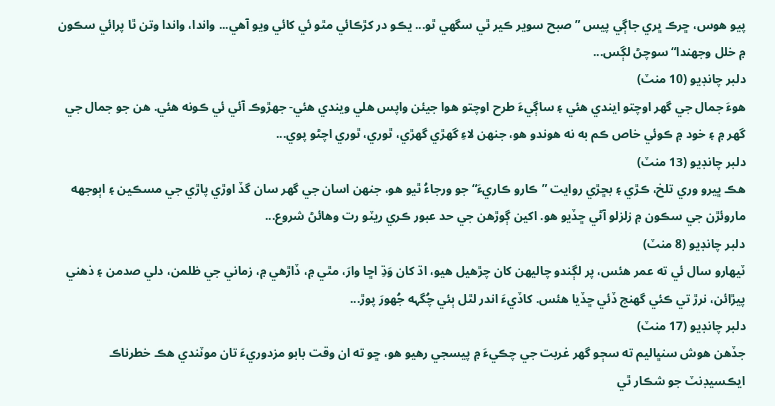پيو هوس، ڇرڪ ڀري جاڳي پيس ”صبح سوير ڪير ٿي سگهي ٿو... يڪو در کڙڪائي مٿو ئي کائي ويو آهي... واندا، واندا وتن ٿا پرائي سڪون ۾ خلل وجهندا“ سوچڻ لڳس...
دلبر چانڊيو (10 منٽ)
هوءَ جمال جي گهر اوچتو ايندي هئي ۽ ساڳيءَ طرح اوچتو هوا جيئن واپس هلي ويندي هئي- جهڙوڪ آئي ئي ڪونه هئي. هن جو جمال جي گهر ۾ ۽ خود ۾ ڪوئي خاص ڪم به نه هوندو هو، جنهن لاءِ گهڙي گهڙي، ٿوري، ٿوري اچڻو پوي...
دلبر چانڊيو (13 منٽ)
هڪ ڀيرو وري تلخ، ڪڙي ۽ بڇڙي روايت ”ڪارو ڪاريءَ“ جو ورجاءُ ٿيو هو، جنهن اسان جي گهر سان گڏ اوڙي پاڙي جي مسڪين ۽ اٻوجهه ماروئڙن جي سڪون ۾ زلزلو آڻي ڇڏيو هو. اکين ڳوڙهن جي حد عبور ڪري ريٽو رت وهائڻ شروع...
دلبر چانڊيو (8 منٽ)
ٽيهارو سال ئي ته عمر هئس، پر لڳندو چاليهن کان چڙهيل هيو، اڌ کان وَڌِ اڇا وارَ، مٿي ۾، ڏاڙهي ۾، زماني جي ظلمن، دلي صدمن ۽ ذهني پيڙائن، نرڙ تي ڪئي گهنج ڏئي ڇڏيا هئس. کاڏيءَ اندر لٿل ٻئي چُگہه جُهورَ پوڙ...
دلبر چانڊيو (17 منٽ)
جڏهن هوش سنڀاليم ته سڄو گھر غربت جي چڪيءَ ۾ پيسجي رهيو هو، ڇو ته ان وقت بابو مزدوريءَ تان موٽندي هڪ خطرناڪ ايڪسيڊنٽ جو شڪار ٿي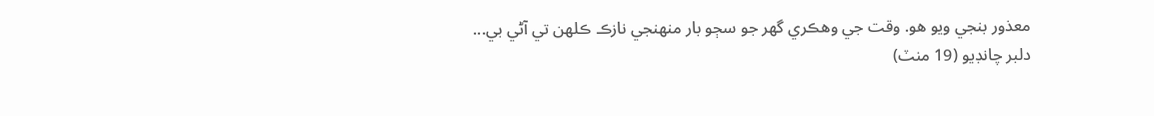معذور بنجي ويو هو. وقت جي وهڪري گھر جو سڄو بار منھنجي نازڪ ڪلھن تي آڻي بي...
دلبر چانڊيو (19 منٽ)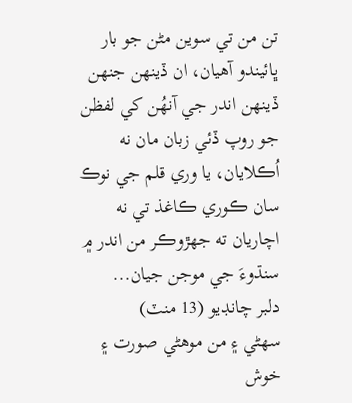تن من تي سوين مڻن جو بار ڀائيندو آهيان، ان ڏينھن جنھن ڏينھن اندر جي آنهُن کي لفظن جو روپ ڏئي زبان مان نه اُڪلايان، يا وري قلم جي نوڪ سان ڪوري ڪاغذ تي نه اچاريان ته جھڙوڪر من اندر ۾ سنڌوءَ جي موجن جيان...
دلبر چانڊيو (13 منٽ)
سھڻي ۽ من موهڻي صورت ۽ خوش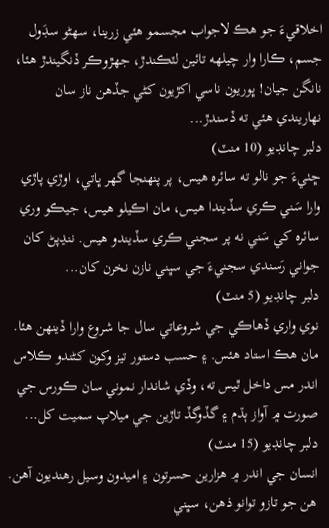اخلاقيءَ جو هڪ لاجواب مجسمو هئي زرينا، سھڻو سڊَول جسم، ڪارا وار چيلھه تائين لٽڪندڙ، جھڙوڪر ڏنگيندڙ هئا، نانگن جيان! ڀوريون ناسي اکڙيون کڻي جڏهن ناز سان نھاريندي هئي ته ڏسندڙ...
دلبر چانڊيو (10 منٽ)
ڇٺيءَ جو نالو ته سائره هيس، پر پنهنجا گهر ڀاتي، اوڙي پاڙي وارا سَني ڪري سڏيندا هيس، مان اڪيلو هيس، جيڪو وري سائره کي سَني نه پر سجني ڪري سڏيندو هيس. ننڍپڻ کان جواني رَسندي سجنيءَ جي سڀني نازن نخرن کان...
دلبر چانڊيو (5 منٽ)
نوي واري ڏهاڪي جي شروعاتي سال جا شروع وارا ڏينهن هئا. مان هڪ استاد هئس. ۽ حسب دستور تيز وکون کڻندو ڪلاس اندر مس داخل ٿيس ته، وڏي شاندار نموني سان ڪورس جي صورت ۾ آواز ٻڌم ۽ گڏوگڏ تاڙين جي ميلاپ سميت کل...
دلبر چانڊيو (15 منٽ)
انسان جي اندر ۾ هزارين حسرتون ۽ اميدون وسيل رهنديون آهن. هن جو تازو توانو ذهن، سڀني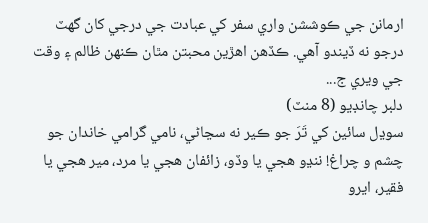ارمانن جي ڪوششن واري سفر کي عبادت جي درجي کان گھٽ درجو نه ڏيندو آهي. ڪڏهن اهڙين محبتن مٿان ڪنھن ظالم ۽ وقت جي ويري ج...
دلبر چانڊيو (8 منٽ)
سوڍل سائين کي تَرَ جو ڪير نه سڃاڻي، نامي گرامي خاندان جو چشم و چراغ! ننڍو هجي يا وڏو، زائفان هجي يا مرد، مير هجي يا فقير، ايرو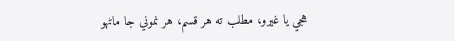هجي يا غيرو، مطلب ته هر قسم، هر نموني جا ماڻهو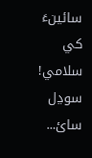سائينءَ کي سلامي! سوڍل سائ...